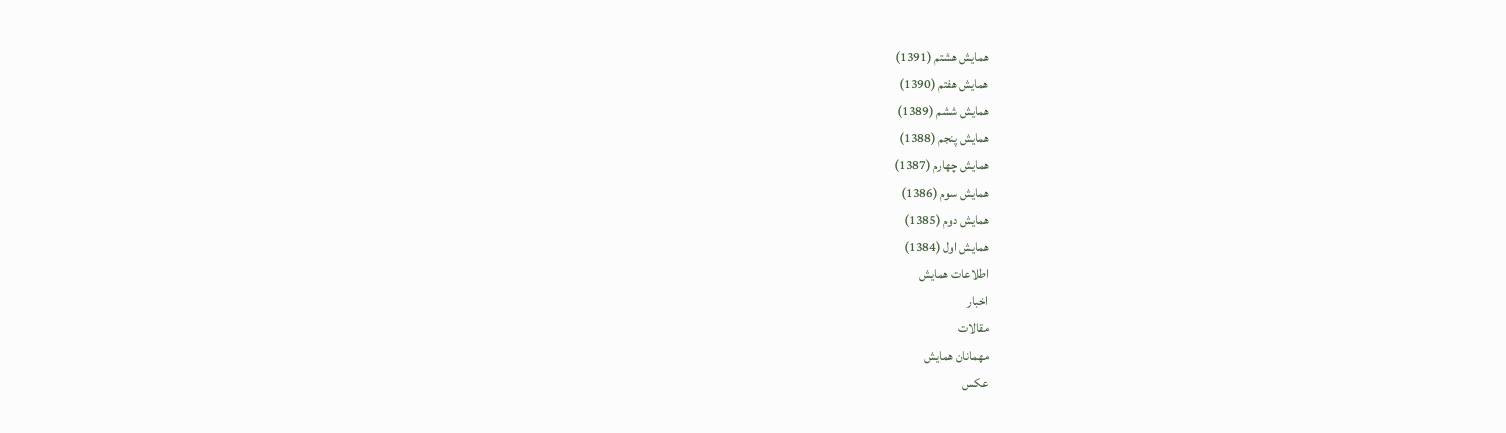همايش هشتم (1391)
همايش هفتم (1390)
همايش ششم (1389)
همایش پنجم (1388)
همايش چهارم (1387)
همايش سوم (1386)
همايش دوم (1385)
همايش اول (1384)
اطلاعات همايش
اخبار
مقالات
مهمانان همايش
عکس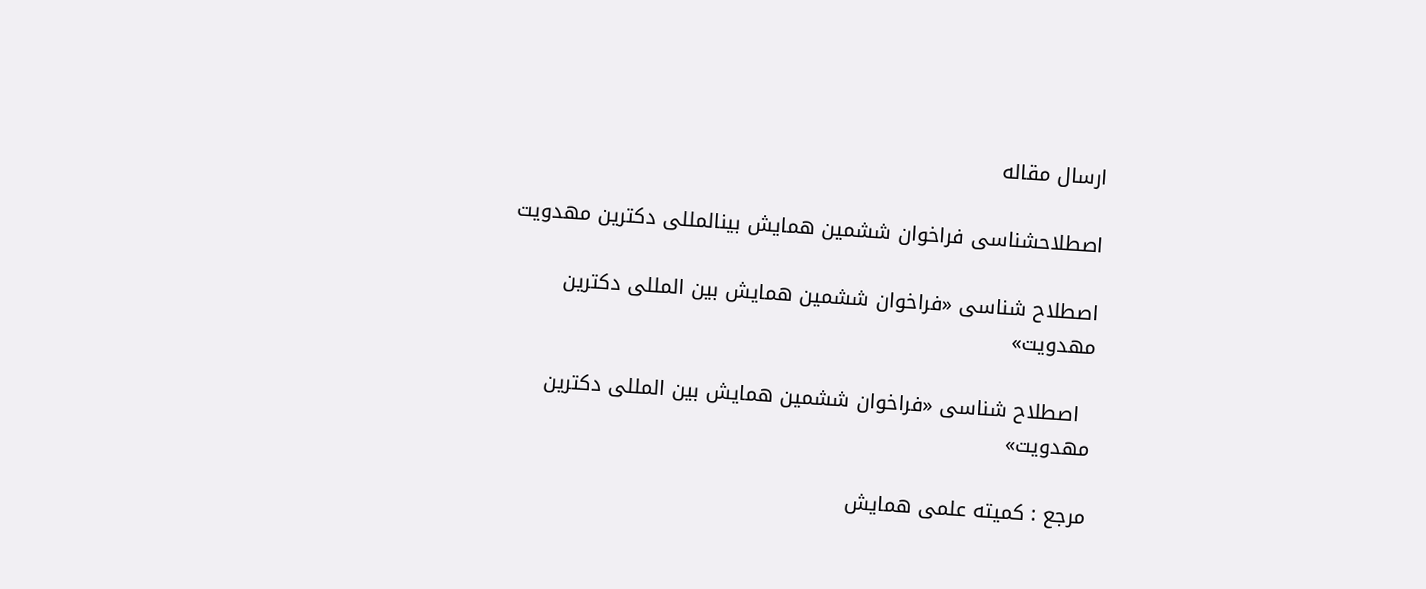ارسال مقاله

اصطلاحشناسی فراخوان ششمین همایش بینالمللی دکترین مهدویت

اصطلاح شناسی «فراخوان ششمین همایش بین المللی دکترین مهدویت»

  اصطلاح شناسی «فراخوان ششمین همایش بین المللی دکترین مهدویت»

مرجع : کمیته علمی همایش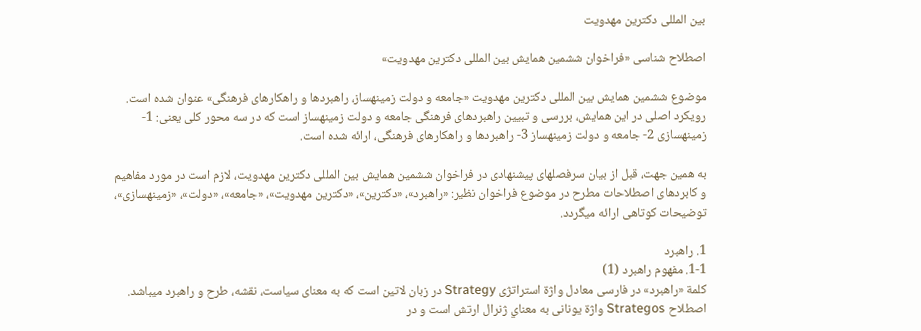بین المللی دکترین مهدویت

اصطلاح شناسی «فراخوان ششمین همایش بین المللی دکترین مهدویت»

موضوع ششمین همایش بین المللی دکترین مهدویت «جامعه و دولت زمينهساز، راهبردها و راهکارهای فرهنگی» عنوان شده است.
رویکرد اصلی در این همایش، بررسی و تبیین راهبردهای فرهنگی جامعه و دولت زمينهساز است که در سه محور کلی یعنی: 1- زمینهسازی 2- جامعه و دولت زمينهساز 3- راهبردها و راهکارهای فرهنگی، ارائه شده است.

به همین جهت، قبل از بیان سرفصلهای پیشنهادی در فراخوان ششمین همایش بین المللی دکترین مهدویت، لازم است در مورد مفاهیم و کابردهای اصطلاحات مطرح در موضوع فراخوان نظیر: «راهبرد»، «دکترین»، «دکترین مهدویت»، «جامعه»، «دولت»، «زمینهسازی»، توضیحات کوتاهی ارائه میگردد.

1. راهبرد
1-1. مفهوم راهبرد (1)
کلمة «راهبرد» در فارسی معادل واژة استراتژی Strategy در زبان لاتین است که به معنای سیاست، نقشه، طرح و راهبرد میباشد.
اصطلاح Strategos واژة یونانی به معناي ژنرال ارتش است و در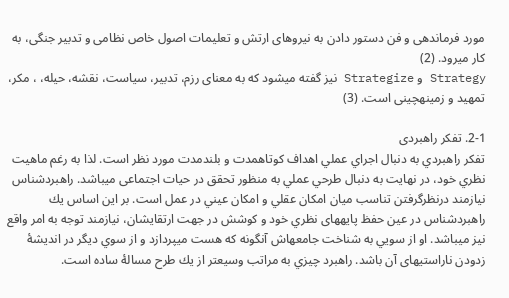مورد فرماندهی و فن دستور دادن به نیروهای ارتش و تعلیمات اصول خاص نظامی و تدبیر جنگی، به کار میرود. (2)
Strategy و Strategize نیز گفته میشود که به معنای رزم، تدبیر، سیاست، نقشه، حیله، ، مکر، تمهید و زمینهچینی است. (3)

2-1. تفکر راهبردی
تفكر راهبردي به دنبال اجراي عملي اهداف كوتاهمدت و بلندمدت مورد نظر است. لذا به رغم ماهيت نظري خود، در نهايت به دنبال طرحي عملي به منظور تحقق در حيات اجتماعی میباشد. راهبردشناس نيازمند درنظرگرفتن تناسب ميان امكان عقلي و امكان عيني در عمل است. بر اين اساس يك راهبردشناس در عين حفظ پايههای نظري خود و كوشش در جهت ارتقايشان، نيازمند توجه به امر واقع نيز میباشد. او از سويي به شناخت جامعهاش آنگونه كه هست میپردازد و از سوي ديگر در انديشۀ زدودن ناراستيهای آن باشد. راهبرد چيزي به مراتب وسيعتر از يك طرح مسالۀ ساده است.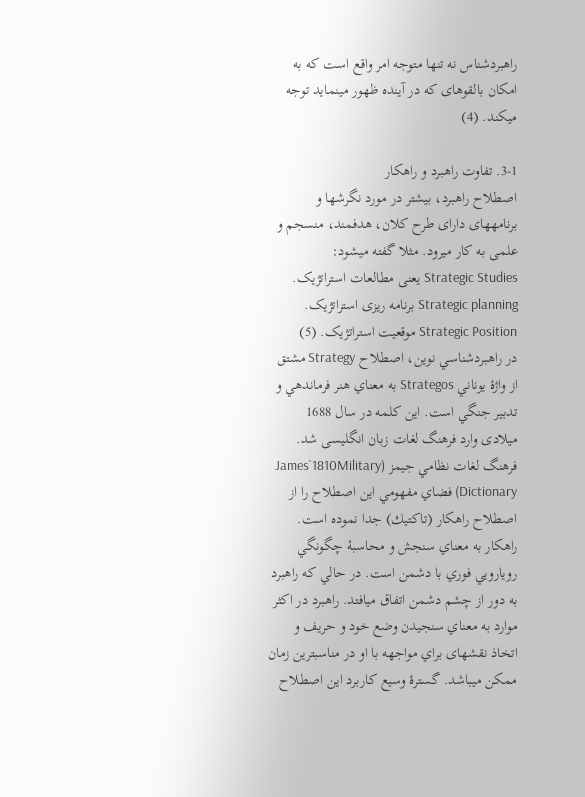راهبردشناس نه تنها متوجه امر واقع است كه به امكان بالقوهای كه در آينده ظهور مینمايد توجه میكند. (4)

3-1. تفاوت راهبرد و راهکار
اصطلاح راهبرد، بیشتر در مورد نگرشها و برنامههای دارای طرح کلان، هدفمند، منسجم و علمی به کار میرود. مثلا گفته میشود:
Strategic Studies یعنی مطالعات استراتژیک.
Strategic planning برنامه ریزی استراتژیک.
Strategic Position موقعیت استراتژیک. (5)
در راهبردشناسي نوين، اصطلاح Strategy مشتق از واژۀ يوناني Strategos به معناي هنر فرماندهي و تدبير جنگي است. این کلمه در سال 1688 میلادی وارد فرهنگ لغات زبان انگلیسی شد. فرهنگ لغات نظامي جيمز (James`1810Military Dictionary) فضاي مفهومي اين اصطلاح را از اصطلاح راهكار (تاكتيك) جدا نموده است.
راهكار به معناي سنجش و محاسبۀ چگونگي رويارويي فوري با دشمن است. در حالي كه راهبرد به دور از چشم دشمن اتفاق میافتد. راهبرد در اكثر موارد به معناي سنجيدن وضع خود و حريف و اتخاذ نقشهای براي مواجهه با او در مناسبترین زمان ممكن میباشد. گسترۀ وسيع كاربرد اين اصطلاح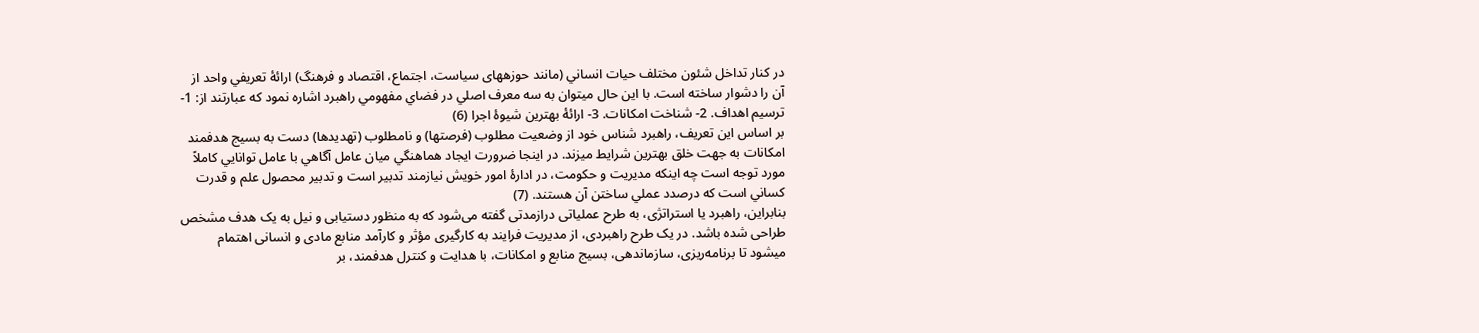در كنار تداخل شئون مختلف حيات انساني (مانند حوزههای سياست، اجتماع، اقتصاد و فرهنگ) ارائۀ تعريفي واحد از آن را دشوار ساخته است. با اين حال میتوان به سه معرف اصلي در فضاي مفهومي راهبرد اشاره نمود كه عبارتند از: 1- ترسيم اهداف. 2- شناخت امكانات. 3- ارائۀ بهترين شيوۀ اجرا (6)
بر اساس این تعريف، راهبرد شناس خود از وضعيت مطلوب (فرصتها) و نامطلوب (تهديدها) دست به بسيج هدفمند امكانات به جهت خلق بهترين شرايط میزند. در اينجا ضرورت ايجاد هماهنگي ميان عامل آگاهي با عامل توانايي كاملاً مورد توجه است چه اینکه مدیریت و حكومت، در ادارۀ امور خويش نيازمند تدبير است و تدبير محصول علم و قدرت كساني است كه درصدد عملي ساختن آن هستند. (7)
بنابراین، راهبرد یا استراتژی، به طرح عملیاتی درازمدتی گفته می‌شود که به منظور دستیابی و نیل به یک هدف مشخص طراحی شده باشد. در یک طرح راهبردی، از مدیریت فرایند به کارگیری مؤثر و کارآمد منابع مادی و انسانی اهتمام میشود تا برنامه‌ریزی، سازماندهی، بسیج منابع و امکانات، با هدایت و کنترل هدفمند، بر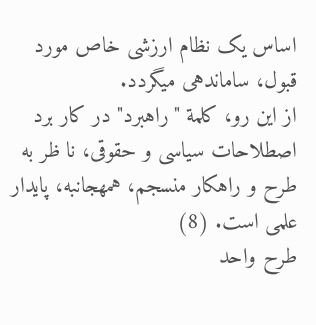اساس یک نظام ارزشی خاص مورد قبول، ساماندهی میگردد.
از این رو، کلمة "راهبرد" در کار برد اصطلاحات سیاسی و حقوقی، نا ظر به طرح و راهکار منسجم، همهجانبه، پایدار علمی است. (8)
طرح واحد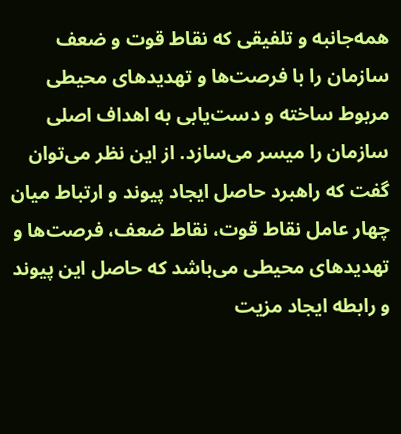همه‌جانبه و تلفیقی که نقاط قوت و ضعف سازمان را با فرصت‌ها و تهدیدهای محیطی مربوط ساخته و دست‌یابی به اهداف اصلی سازمان را میسر می‌سازد. از این نظر می‌توان گفت که راهبرد حاصل ایجاد پیوند و ارتباط میان چهار عامل نقاط قوت، نقاط ضعف، فرصت‌ها و تهدیدهای محیطی می‌باشد که حاصل این پیوند و رابطه ایجاد مزیت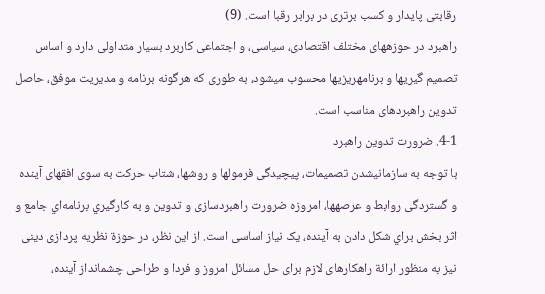رقابتی پایدار و کسب برتری در برابر رقبا است. (9)
راهبرد در حوزههای مختلف اقتصادی، سیاسی، و اجتماعی کاربرد بسیار متداولی دارد و اساس تصمیم گیریها و برنامهریزیها محسوب میشود، به طوری که هرگونه برنامه و مدیریت موفق، حاصل تدوین راهبردهای مناسب است.
4-1. ضرورت تدوین راهبرد
با توجه به سازمانيشدن تصميمات، پیچیدگی فرمولها و روشها، شتاب حرکت به سوی افقهای آینده و گستردگی روابط و عرصهها، امروزه ضرورت راهبردسازی و تدوین و به كارگيري برنامه‌اي جامع و اثر بخش براي شكل دادن به آينده، یک نیاز اساسی است. از این نظر، در حوزة نظریه پردازی دینی نیز به منظور ارائة راهکارهای لازم برای حل مسائل امروز و فردا و طراحی چشمانداز آینده،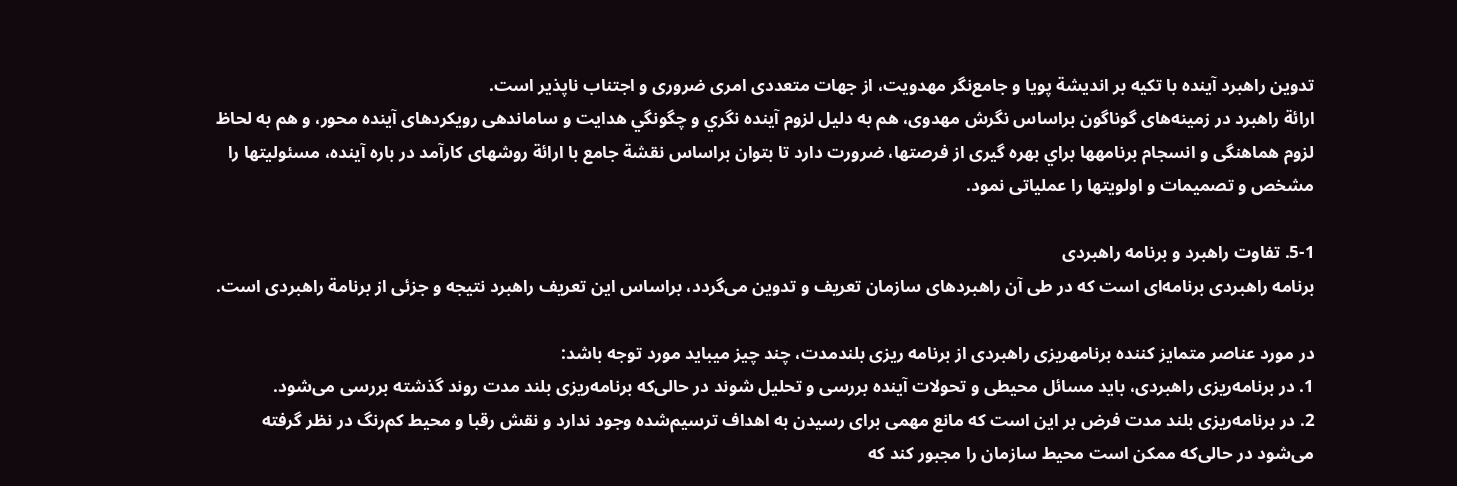تدوین راهبرد آینده با تكيه بر اندیشة پويا و جامع‌نگر مهدویت، از جهات متعددی امری ضروری و اجتناب ناپذیر است.
ارائة راهبرد در زمینه‌های گوناگون براساس نگرش مهدوی، هم به دلیل لزوم آينده نگري و چگونگي هدايت و ساماندهی رویکردهای آینده محور، و هم به لحاظ لزوم هماهنگی و انسجام برنامهها براي بهره گیری از فرصتها، ضرورت دارد تا بتوان براساس نقشة جامع با ارائة روشهای کارآمد در باره آينده، مسئوليتها را مشخص و تصمیمات و اولویتها را عملیاتی نمود.

5-1. تفاوت راهبرد و برنامه راهبردی
برنامه راهبردی برنامه‌ای است که در طی آن راهبردهای سازمان تعریف و تدوین می‌گردد، براساس این تعریف راهبرد نتیجه و جزئی از برنامة راهبردی است.

در مورد عناصر متمایز کننده برنامهریزی راهبردی از برنامه‌ ریزی بلندمدت، چند چیز میباید مورد توجه باشد:
1. در برنامه‌ریزی راهبردی، باید مسائل محیطی و تحولات آینده بررسی و تحلیل شوند در حالی‌که برنامه‌ریزی بلند مدت روند گذشته بررسی می‌شود.
2. در برنامه‌ریزی بلند مدت فرض بر این است که مانع مهمی برای رسیدن به اهداف ترسیم‌شده وجود ندارد و نقش رقبا و محیط کم‌رنگ در نظر گرفته می‌شود در حالی‌که ممکن است محیط سازمان را مجبور کند که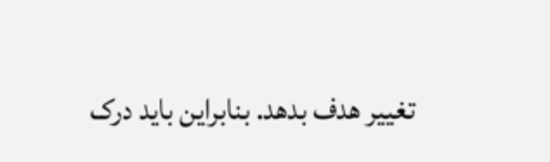تغییر هدف بدهد. بنابراین باید درک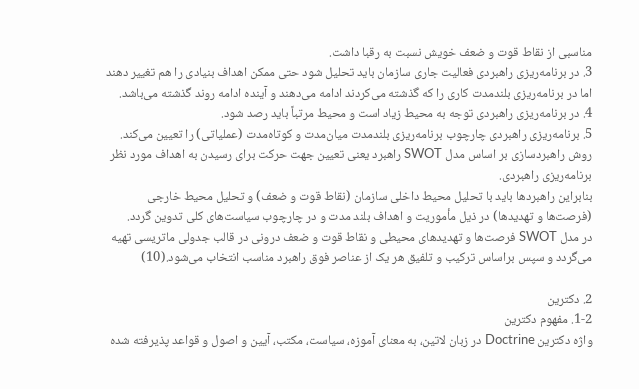مناسبی از نقاط قوت و ضعف ‌خویش نسبت به رقبا داشت.
3. در برنامه‌ریزی راهبردی فعالیت جاری سازمان باید تحلیل شود حتی ممکن اهداف بنیادی را هم تغییر دهند اما در برنامه‌ریزی بلندمدت کاری را که گذشته می‌کردند ادامه می‌دهند و آینده ادامه روند گذشته می‌باشد.
4. در برنامه‌ریزی راهبردی توجه به محیط زیاد است و محیط مرتباً باید رصد شود.
5. برنامه‌ریزی راهبردی چارچوب برنامه‌ریزی بلندمدت میان‌مدت و کوتاه‌مدت (عملیاتی) را تعیین می‌کند.
روش راهبردسازی بر اساس مدل SWOT راهبرد یعنی تعیین جهت حرکت برای رسیدن به اهداف مورد نظر برنامه‌ریزی راهبردی.
بنابراین راهبردها باید با تحلیل محیط داخلی سازمان (نقاط قوت و ضعف) و تحلیل محیط خارجی (فرصت‌ها و تهدیدها) در ذیل مأموریت و اهداف بلند مدت و در چارچوب سیاست‌های کلی تدوین گردد.
در مدل SWOT فرصت‌ها و تهدیدهای محیطی و نقاط قوت و ضعف درونی در قالب جدولی ماتریسی تهیه می‌گردد و سپس براساس ترکیب و تلفیق هر یک از عناصر فوق راهبرد مناسب انتخاب می‌شود.(10)

2. دکترین
1-2. مفهوم دکترین
واژه دكترين Doctrine در زبان لاتين، به معنای آموزه، سياست، مكتب، آيين و اصول و قواعد پذيرفته شده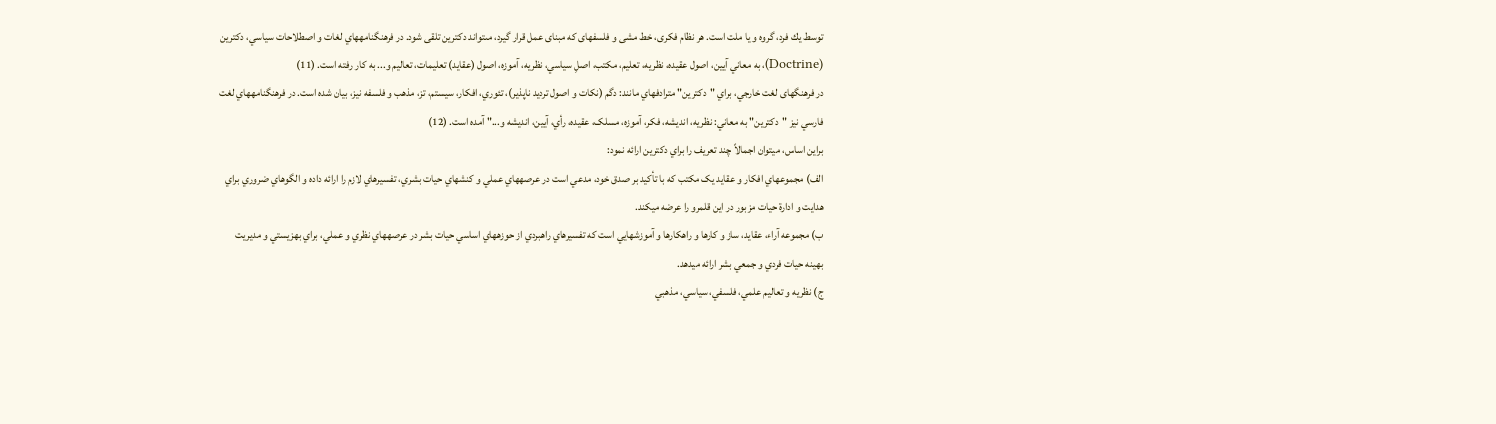توسط يك فرد، گروه و يا ملت است. هر نظام فكرى، خط مشى و فلسفهاى كه مبناى عمل قرار گيرد، مىتواند دكترين تلقى شود. در فرهنگنامههاي لغات و اصطلاحات سياسي، دکترين (Doctrine)، به معاني آيين، اصول عقيده، نظريه، تعليم، مکتب، اصلِ سياسي، نظريه، آموزه، اصول (عقايد) تعليمات، تعاليم و... به کار رفته است. (11)
در فرهنگهای لغت خارجي، براي "دکترین" مترادفهاي مانند: دگم (نکات و اصول ترديد ناپذير)، تئوري، افکار، سيستم، تز، مذهب و فلسفه نیز، بیان شده است. در فرهنگنامههاي لغت فارسي نيز "دکترین" به معاني: نظريه، انديشه، فکر، آموزه، مسلک، عقيده، رأي، آيين، انديشه و..." آمده است. (12)
براین اساس، میتوان اجمالاً چند تعريف را براي دکترين ارائه نمود:
الف) مجموعهاي افکار و عقايد يک مکتب که با تأکيد بر صدق خود، مدعي است در عرصههاي عملي و کنشهاي حيات بشري، تفسيرهاي لازم را ارائه داده و الگوهاي ضروري براي هدايت و ادارة حيات مزبور در اين قلمرو را عرضه ميکند.
ب) مجموعه آراء، عقايد، ساز و کارها و راهکارها و آموزشهايي است که تفسيرهاي راهبردي از حوزههاي اساسي حيات بشر در عرصههاي نظري و عملي، براي بهزيستي و مديريت بهينه حيات فردي و جمعي بشر ارائه ميدهد.
ج) نظريه و تعاليم علمي، فلسفي، سياسي، مذهبي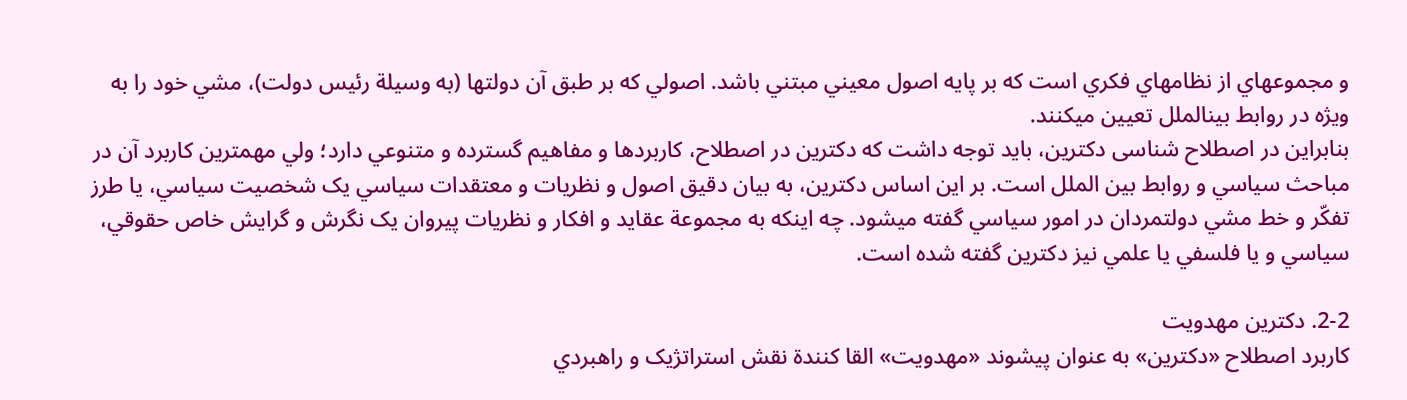و مجموعهاي از نظامهاي فکري است که بر پايه اصول معيني مبتني باشد. اصولي که بر طبق آن دولتها (به وسيلة رئيس دولت)، مشي خود را به ويژه در روابط بينالملل تعيين ميکنند.
بنابراین در اصطلاح شناسی دکترین، باید توجه داشت که دکترين در اصطلاح، کاربردها و مفاهيم گسترده و متنوعي دارد؛ ولي مهمترين کاربرد آن در مباحث سياسي و روابط بين الملل است. بر اين اساس دکترين، به بيان دقيق اصول و نظريات و معتقدات سياسي يک شخصيت سياسي، يا طرز تفکّر و خط مشي دولتمردان در امور سياسي گفته ميشود. چه اینکه به مجموعة عقايد و افکار و نظريات پيروان يک نگرش و گرايش خاص حقوقي، سياسي و يا فلسفي يا علمي نيز دکترين گفته شده است.

2-2. دکترين مهدويت
کاربرد اصطلاح «دکترين» به عنوان پيشوند «مهدويت» القا کنندة نقش استراتژيک و راهبردي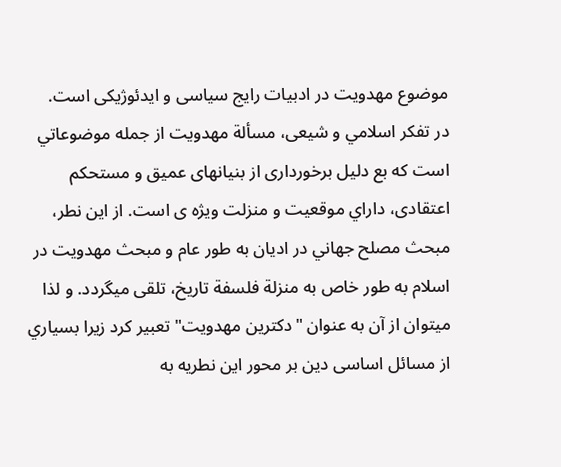موضوع مهدویت در ادبیات رایج سیاسی و ایدئوژیکی است.
در تفکر اسلامي و شیعی، مسألة مهدويت از جمله موضوعاتي است که بع دلیل برخورداری از بنیانهای عمیق و مستحکم اعتقادی، داراي موقعيت و منزلت ويژه ی است. از این نطر، مبحث مصلح جهاني در اديان به طور عام و مبحث مهدويت در اسلام به طور خاص به منزلة فلسفة تاريخ، تلقی میگردد. و لذا میتوان از آن به عنوان "دکترين مهدويت" تعبير کرد زیرا بسياري از مسائل اساسی دین بر محور این نطریه به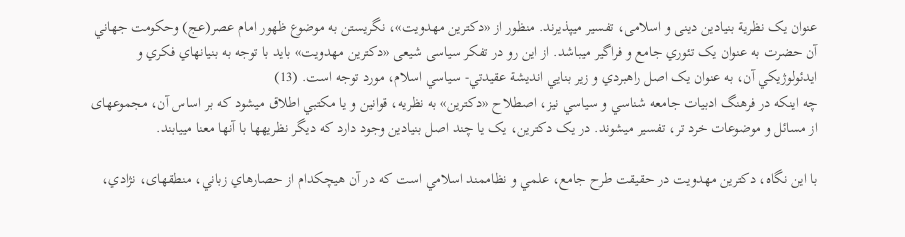عنوان یک نظرية بنيادين دینی و اسلامی، تفسير میپذيرند. منظور از «دکترين مهدويت»، نگريستن به موضوع ظهور امام عصر(عج) وحکومت جهاني آن حضرت به عنوان يک تئوري جامع و فراگير میباشد. از اين رو در تفکر سیاسی شیعی «دکترين مهدويت» بايد با توجه به بنيانهاي فکري و ايدئولوژيکي آن، به عنوان يک اصل راهبردي و زير بنايي انديشة عقيدتي- سياسي اسلام، مورد توجه است. (13)
چه اینکه در فرهنگ ادبيات جامعه شناسي و سياسي نیز، اصطلاح «دکترين» به نظريه، قوانين و يا مکتبي اطلاق میشود که بر اساس آن، مجموعهای از مسائل و موضوعات خرد تر، تفسير میشوند. در يک دکترين، يک يا چند اصل بنيادين وجود دارد که ديگر نظريهها با آنها معنا میيابند.

با اين نگاه، دکترين مهدويت در حقيقت طرح جامع، علمي و نظاممند اسلامي است که در آن هيچکدام از حصارهاي زباني، منطقهای، نژادي،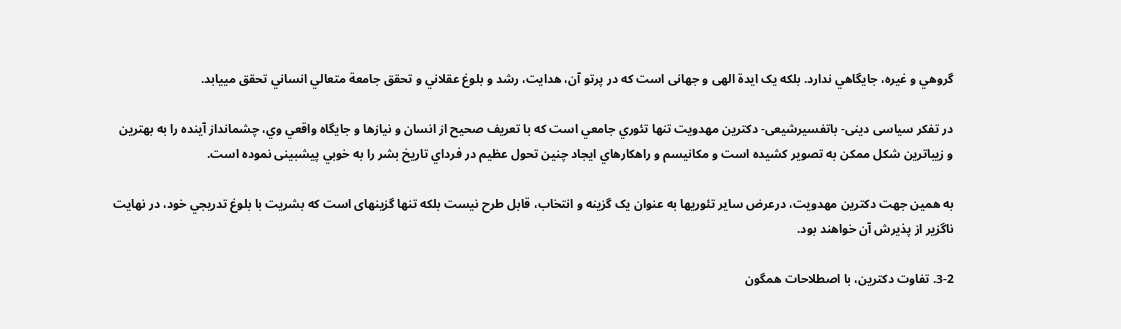گروهي و غيره، جايگاهي ندارد. بلکه یک ایدة الهی و جهانی است که در پرتو آن، هدايت، رشد و بلوغ عقلاني و تحقق جامعة متعالي انساني تحقق مییابد.

در تفکر سیاسی دینی- باتفسیرشیعی- دکترين مهدويت تنها تئوري جامعي است که با تعريف صحيح از انسان و نيازها و جايگاه واقعي وي، چشمانداز آينده را به بهترين و زيباترين شکل ممکن به تصوير کشيده است و مکانيسم و راهکارهاي ايجاد چنين تحول عظيم در فرداي تاريخ بشر را به خوبي پيشبينی نموده است.

به همين جهت دکترين مهدويت، درعرض ساير تئوريها به عنوان يک گزينه و انتخاب، قابل طرح نيست بلکه تنها گزينهای است که بشريت با بلوغ تدريجي خود، در نهایت ناگزير از پذيرش آن خواهند بود.

3-2. تفاوت دکترين، با اصطلاحات همگون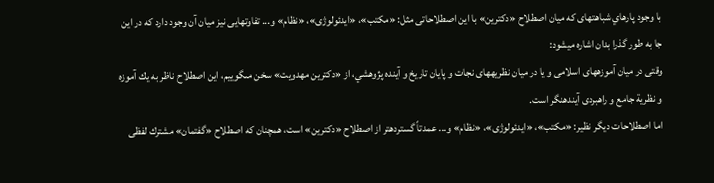با وجود پارهاي شباهتهای که میان اصطلاح «دکترین» با این اصطلاحاتی مثل: «مكتب»، «ايدئولوژى»، «نظام» و... تفاوتهایی نیز میان آن وجود دارد که در این جا به طور گذرا بدان اشاره میشود:
وقتى در ميان آموزههاى اسلامى و يا در ميان نظريههاى نجات و پايان تاريخ و آينده پژوهشي، از «دكترين مهدويت» سخن مىگوييم، این اصطلاح ناظر به يك آموزه و نظرية جامع و راهبردی آیندهنگر است.
اما اصطلاحات دیگر نظیر: «مكتب»، «ايدئولوژى»، «نظام» و... عمدتاً گستردهتر از اصطلاح «دكترين» است، همچنان که اصطلاح «گفتمان» مشترك لفظى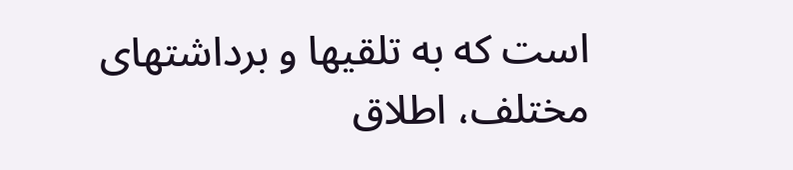است که به تلقیها و برداشتهاى مختلف، اطلاق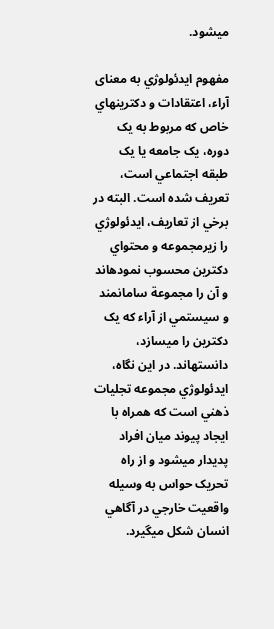میشود.

مفهوم ايدئولوژي به معنای آراء، اعتقادات و دکترينهاي خاص که مربوط به يک دوره، يک جامعه يا يک طبقه اجتماعي است، تعریف شده است. البته در برخي از تعاريف، ايدئولوژي را زيرمجموعه و محتواي دکترين محسوب نمودهاند و آن را مجموعة سامانمند و سيستمي از آراء که يک دکترين را ميسازد، دانستهاند. در این نگاه، ايدئولوژي مجموعه تجليات ذهني است که همراه با ايجاد پيوند ميان افراد پديدار ميشود و از راه تحريک حواس به وسيله واقعيت خارجي در آگاهي انسان شکل ميگيرد.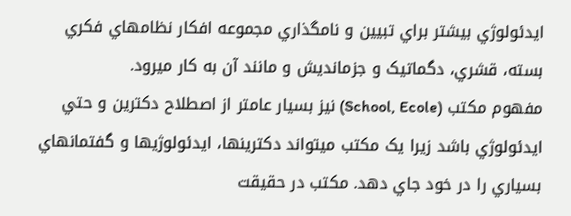ايدئولوژي بیشتر براي تبيين و نامگذاري مجموعه افکار نظامهاي فکري بسته، قشري، دگماتيک و جزمانديش و مانند آن به کار میرود.
مفهوم مکتب (School, Ecole) نیز بسيار عامتر از اصطلاح دکترين و حتي ايدئولوژي باشد زيرا يک مکتب ميتواند دکترينها، ايدئولوژيها و گفتمانهاي بسياري را در خود جاي دهد. مکتب در حقيقت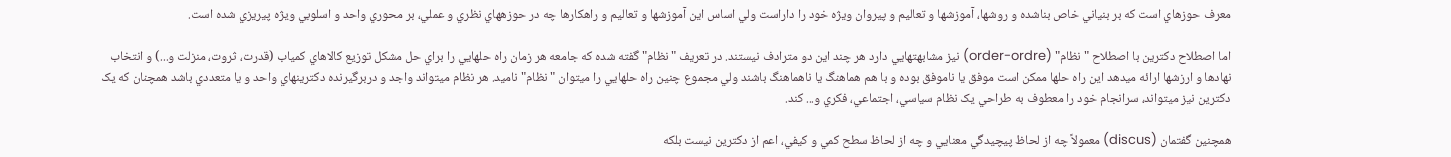معرف حوزهاي است که بر بنياني خاص بناشده و روشها، آموزشها و تعاليم و پيروان ويژه خود را داراست ولي اساس اين آموزشها و تعاليم و راهکارها چه در حوزههاي نظري و عملي، بر محوري واحد و اسلوبي ویژه پيريزي شده است.

اما اصطلاح دکترين با اصطلاح "نظام" (order-ordre) نيز مشابهتهايي دارد هر چند اين دو مترادف نيستند. در تعريف "نظام" گفته شده که جامعه هر زمان راه حلهايي را براي حل مشکل توزيع کالاهاي کمياب (قدرت، ثروت، منزلت و...) و انتخاب نهادها و ارزشها ارائه ميدهد اين راه حلها ممکن است موفق يا ناموفق بوده و با هم هماهنگ يا ناهماهنگ باشند ولي مجموع چنين راه حلهايي را ميتوان "نظام" ناميد. هر نظام ميتواند واجد و دربرگيرنده دکترينهاي واحد و يا متعددي باشد همچنان که يک دکترين نيز ميتواند، سرانجام خود را معطوف به طراحي يک نظام سياسي، اجتماعي، فکري و... کند.

همچنين گفتمان (discus) معمولاً چه از لحاظ پيچيدگي معنايي و چه از لحاظ سطح کمي و کيفي، اعم از دکترين نيست بلکه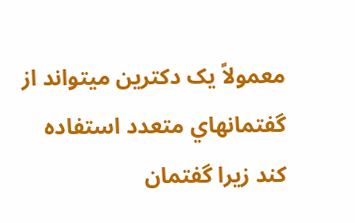معمولاً يک دکترين ميتواند از گفتمانهاي متعدد استفاده کند زيرا گفتمان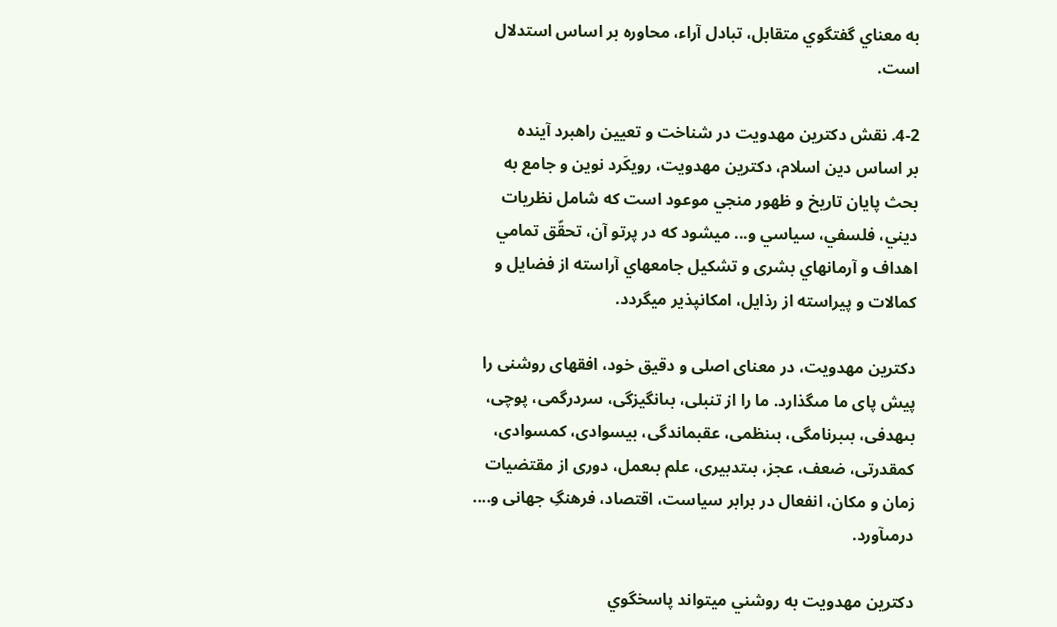به معناي گفتگوي متقابل، تبادل آراء، محاوره بر اساس استدلال است.

4-2. نقش دکترین مهدویت در شناخت و تعیین راهبرد آینده
بر اساس دين اسلام، دکترين مهدويت، رويکَرد نوين و جامع به بحث پايان تاريخ و ظهور منجي موعود است که شامل نظريات ديني، فلسفي، سياسي و... ميشود که در پرتو آن، تحقّق تمامي اهداف و آرمانهاي بشری و تشکيل جامعهاي آراسته از فضايل و کمالات و پيراسته از رذايل، امکانپذير میگردد.

دكترين مهدويت، در معناى اصلى و دقيق خود، افقهاى روشنى را پيش پاى ما مىگذارد. ما را از تنبلى، بىانگيزگى، سردرگمى، پوچى، بىهدفى، بىبرنامگى، بىنظمى، عقبماندگى، بيسوادى، كمسوادى، كمقدرتى، ضعف، عجز، بىتدبيرى، علم بىعمل، دورى از مقتضيات زمان و مكان، انفعال در برابر سياست، اقتصاد، فرهنگِ جهانى و.... درمىآورد.

دکترين مهدويت به روشني ميتواند پاسخگوي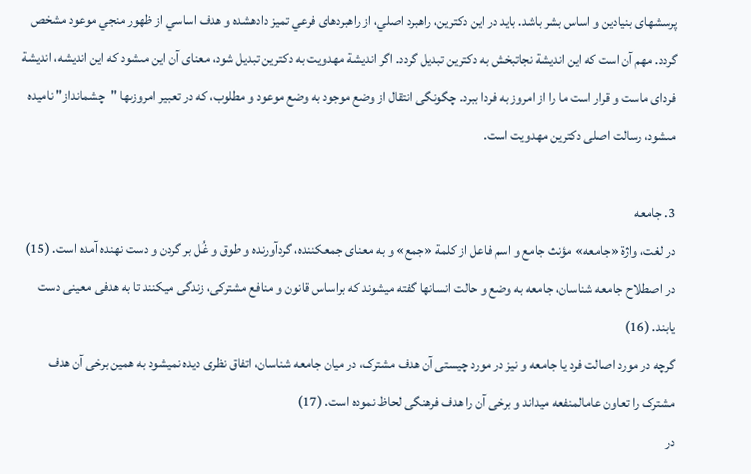پرسشهای بنيادين و اساس بشر باشد. بايد در اين دکترين، راهبرد اصلي، از راهبردهای فرعي تميز دادهشده و هدف اساسي از ظهور منجي موعود مشخص گردد. مهم آن است که این اندیشة نجاتبخش به دکترین تبدیل گردد. اگر انديشة مهدویت به دكترين تبديل شود، معناى آن اين مىشود كه اين انديشه، انديشة فرداى ماست و قرار است ما را از امروز به فردا ببرد. چگونگى انتقال از وضع موجود به وضع موعود و مطلوب، كه در تعبير امروزىها "چشمانداز" ناميده مىشود، رسالت اصلى دكترين مهدويت است.

3. جامعه
در لغت، واژة «جامعه» مؤنث جامع و اسم فاعل از کلمة «جمع» و به معنای جمعکننده، گردآورنده و طوق و غُل بر گردن و دست نهنده آمده است. (15)
در اصطلاح جامعه شناسان، جامعه به وضع و حالت انسانها گفته میشوند که براساس قانون و منافع مشترکی، زندگی میکنند تا به هدفی معینی دست یابند. (16)
گرچه در مورد اصالت فرد یا جامعه و نیز در مورد چیستی آن هدف مشترک، در میان جامعه شناسان، اتفاق نظری دیده نمیشود به همین برخی آن هدف مشترک را تعاون عامالمنفعه میداند و برخی آن را هدف فرهنگی لحاظ نموده است. (17)
در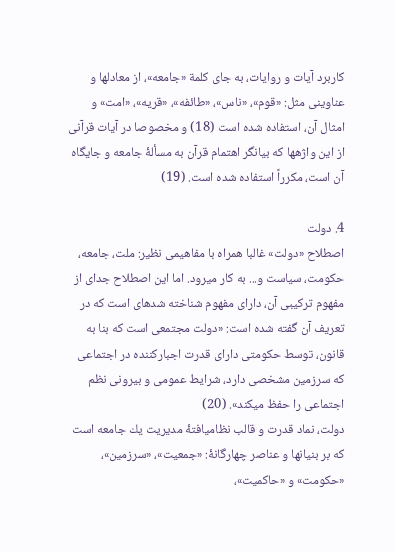کاربرد آیات و روایات، به جای کلمة «جامعه»، از معادلها و عناوینی مثل: «قوم»، «ناس»، «طائفه»، «قریه»، «امت» و امثال آن، استفاده شده است (18) و مخصوصا در آیات قرآنی از این واژهها که بیانگر اهتمام قرآن به مسألۀ جامعه و جایگاه آن است، مکرراً استفاده شده است. (19)

4. دولت
اصطلاح «دولت» غالبا همراه با مفاهیمی نظیر: ملت، جامعه، حکومت، سیاست و... به کار میرود. اما این اصطلاح جدای از مفهوم ترکیبی آن، دارای مفهوم شناخته شدهای است که در تعریف آن گفته شده است: «دولت مجتمعی است که بنا به قانون، توسط حکومتی دارای قدرت اجبارکننده در اجتماعی که سرزمین مشخصی دارد، شرایط عمومی و بیرونی نظم اجتماعی را حفظ میکند». (20)
دولت، نماد قدرت و قالب نظامیافتۀ مديريت يك جامعه است كه بر بنیانها و عناصر چهارگانۀ: «جمعیت»، «سرزمین»، «حکومت» و «حاکمیت»،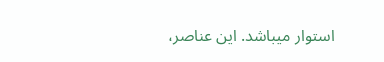استوار میباشد. این عناصر،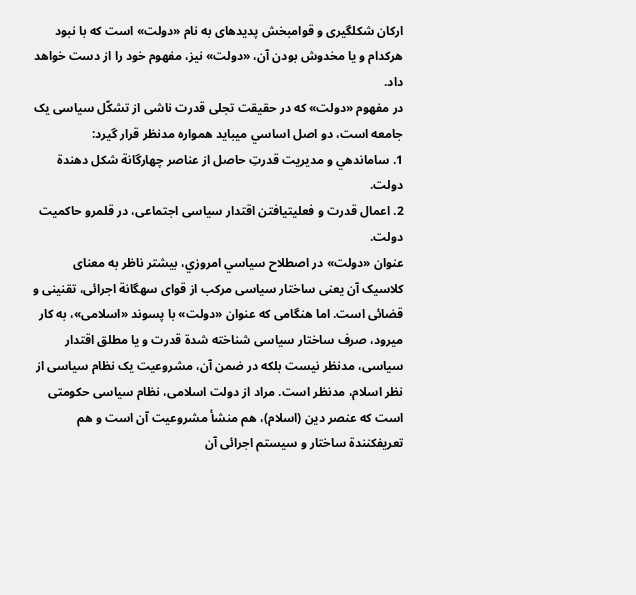ارکان شکلگیری و قوامبخش پدیدهای به نام «دولت» است که با نبود هرکدام و یا مخدوش بودن آن، «دولت» نیز، مفهوم خود را از دست خواهد داد.
در مفهوم «دولت» که در حقیقت تجلی قدرت ناشی از تشکّل سیاسی یک جامعه است، دو اصل اساسي میباید همواره مدنظر قرار گیرد:
1. ساماندهي و مدیریت قدرتِ حاصل از عناصر چهارگانة شکل دهندة دولت.
2. اعمال قدرت و فعلیتیافتن اقتدار سیاسی اجتماعی، در قلمرو حاکمیت دولت.
عنوان «دولت» در اصطلاح سياسي امروزي، بیشتر ناظر به معنای کلاسیک آن یعنی ساختار سیاسی مرکب از قوای سهگانة اجرائی، تقنینی و قضائی است. اما هنگامی که عنوان «دولت» با پسوند «اسلامی»، به کار میرود، صرف ساختار سیاسی شناخته شدة قدرت و یا مطلق اقتدار سیاسی، مدنظر نیست بلکه در ضمن آن، مشروعیت یک نظام سیاسی از نظر اسلام، مدنظر است. مراد از دولت اسلامی، نظام سیاسی حکومتی است که عنصر دین (اسلام)، هم منشأ مشروعیت آن است و هم تعریفکنندة ساختار و سیستم اجرائی آن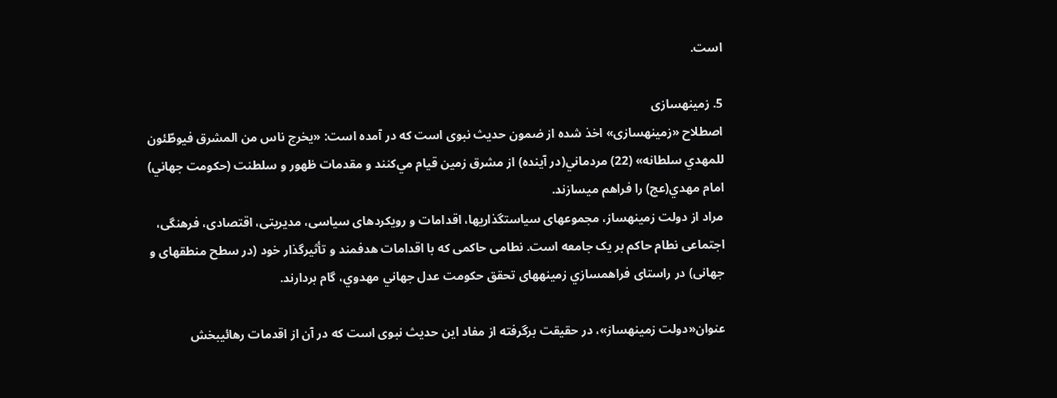است.

5. زمينهسازی
اصطلاح «زمینهسازی» اخذ شده از ضمون حدیث نبوی است که در آمده است: «يخرج ناس من المشرق فيوطّئون للمهدي سلطانه» (22) مردماني(در آينده) از مشرق زمين قيام مي‌کنند و مقدمات ظهور و سلطنت (حكومت جهاني) امام مهدي(عج) را فراهم میسازند.
مراد از دولت زمينهساز، مجموعهای سیاستگذاریها، اقدامات و رویکردهای سیاسی، مدیریتی، اقتصادی، فرهنگی، اجتماعی نطام حاکم بر یک جامعه است. نطامی حاکمی که با اقدامات هدفمند و تأثیرگذار خود (در سطح منطقهای و جهانی) در راستای فراهمسازي زمينههای تحقق حكومت عدل جهاني مهدوي، گام بردارند.

عنوان«دولت زمينهساز»، در حقیقت برگرفته از مفاد این حدیث نبوی است که در آن از اقدمات رهائیبخش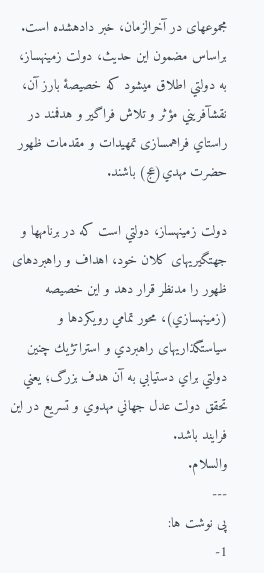مجموعهای در آخرالزمان، خبر دادهشده است. براساس مضمون این حدیث، دولت زمينهساز، به دولتي اطلاق میشود كه خصيصۀ بارز آن، نقشآفريني مؤثر و تلاش فراگير و هدفمند در راستاي فراهمسازی تمهيدات و مقدمات ظهور حضرت مهدي(عج) باشند.

دولت زمينهساز، دولتي است كه در برنامهها و جهتگيريهای كلان خود، اهداف و راهبردهای ظهور را مدنظر قرار دهد و اين خصیصه (زمينهسازي)، محور تمامي رويكردها و سياستگذاريهای راهبردي و استراتژيك چنين دولتي براي دستيابي به آن هدف بزرگ؛ يعني تحقق دولت عدل جهاني مهدوي و تسريع در اين فرايند باشد.
والسلام.
---
پی نوشت ها:
1-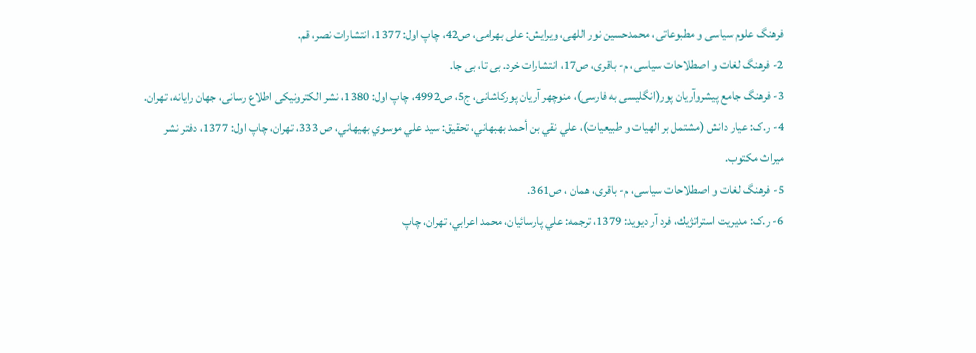فرهنگ علوم سیاسی و مطبوعاتی، محمدحسین نور اللهی، ویرایش: علی بهرامی، ص42، چاپ اول: 1377، انتشارات نصر، قم.
2- فرهنگ لغات و اصطلاحات سیاسی، م- باقری، ص17، انتشارات خرد. بی تا، بی جا.
3- فرهنگ جامع پیشروآریان پور(انگلیسی به فارسی)، منوچهر آریان پورکاشانی، ج5، ص4992، چاپ اول: 1380، نشر الکترونیکی اطلاع رسانی، جهان رایانه، تهران.
4- ر.ک: عيار دانش (مشتمل بر الهيات و طبيعيات)، علي نقي بن أحمد بهبهاني، تحقيق: سيد علي موسوي بهيهاني، ص 333، تهران، چاپ اول: 1377، دفتر نشر ميراث مكتوب.
5- فرهنگ لغات و اصطلاحات سیاسی، م- باقری، همان ، ص361.
6- ر.ک: مديريت استراتژيك، فرد آر ديويد: 1379، ترجمه: علي پارسائيان، محمد اعرابي، تهران، چاپ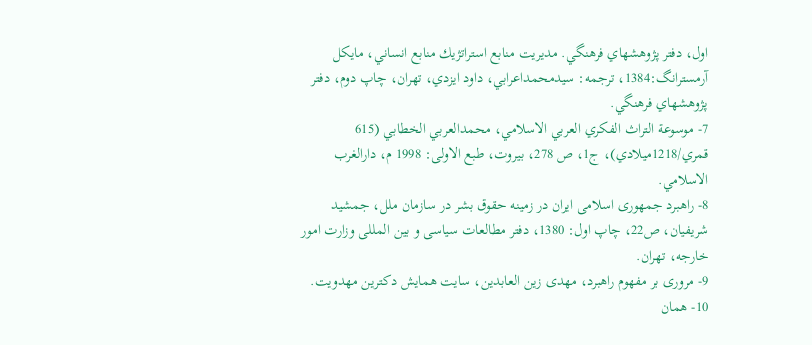اول، دفتر پژوهشهاي فرهنگي. مديريت منابع استراتژيك منابع انساني، مايكل آرمسترانگ:1384، ترجمه: سيدمحمداعرابي، داود ايزدي، تهران، چاپ دوم، دفتر پژوهشهاي فرهنگي.
7- موسوعة التراث الفكري العربي الاسلامي، محمدالعربي الخطابي (615 قمري/1218ميلادي)، ج1، ص 278، بيروت، طبع الاولی: 1998 م، دارالغرب الاسلامي.
8- راهبرد جمهوری اسلامی ایران در زمینه حقوق بشر در سازمان ملل، جمشید شریفیان، ص22، چاپ اول: 1380، دفتر مطالعات سیاسی و بین المللی وزارت امور خارجه، تهران.
9- مروری بر مفهوم راهبرد، مهدی زین العابدین، سایت همایش دکترین مهدویت.
10- همان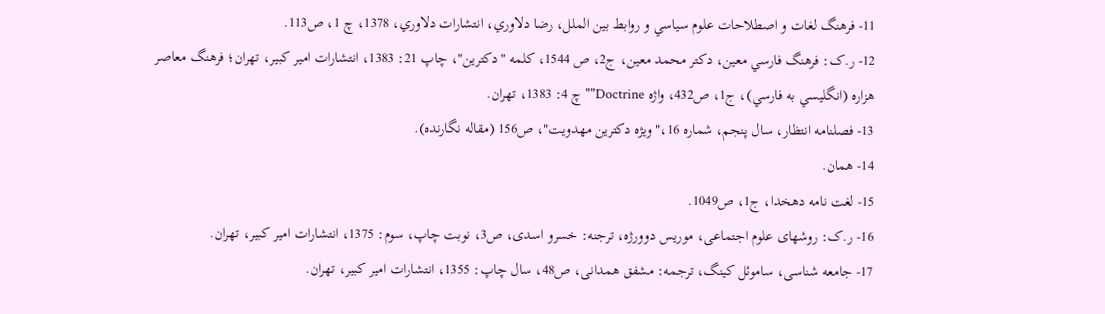11- فرهنگ لغات و اصطلاحات علوم سياسي و روابط بين الملل، رضا دلاوري، انتشارات دلاوري، 1378، چ 1، ص113.
12- ر.ک: فرهنگ فارسي معین، دکتر محمد معين، ج2، ص 1544، کلمه "دکترين"، چاپ 21: 1383، انتشارات امیر کبیر، تهران؛ فرهنگ معاصر هزاره (انگليسي به فارسي)، ج1، ص432، واژه Doctrine"" چ 4: 1383، تهران.
13- فصلنامه انتظار، سال پنجم، شماره 16،"ویژه دکترین مهدویت"، ص156 (مقاله نگارنده).
14- همان.
15- لغت نامه دهخدا، ج1، ص1049.
16- ر.ک: روشهای علوم اجتماعی، موریس دوورژه، ترجنه: خسرو اسدی، ص3، نوبت چاپ، سوم: 1375، انتشارات امیر کبیر، تهران.
17- جامعه شناسی، ساموئل کینگ، ترجمه: مشفق همدانی، ص48، سال چاپ: 1355، انتشارات امیر کبیر، تهران.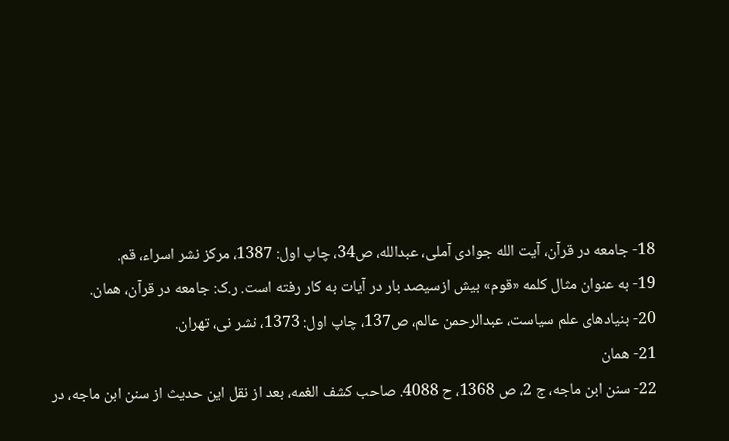18- جامعه در قرآن، آیت الله جوادی آملی، عبدالله، ص34، چاپ اول: 1387، مرکز نشر اسراء، قم.
19- به عنوان مثال کلمه «قوم» بیش ازسیصد بار در آیات به کار رفته است. ر.ک: جامعه در قرآن، همان.
20- بنیادهای علم سیاست، عبدالرحمن عالم، ص137، چاپ اول: 1373، نشر نی، تهران.
21- همان
22- سنن ابن ماجه، ج 2، ص 1368، ح 4088. صاحب كشف الغمه، بعد از نقل اين حديث از سنن ابن ماجه، در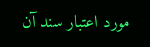مورد اعتبار سند آن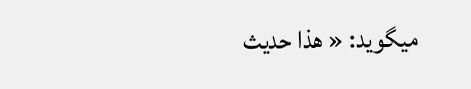میگويد: « هذا حديث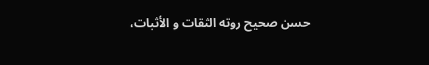حسن صحيح روته الثقات و الأثبات،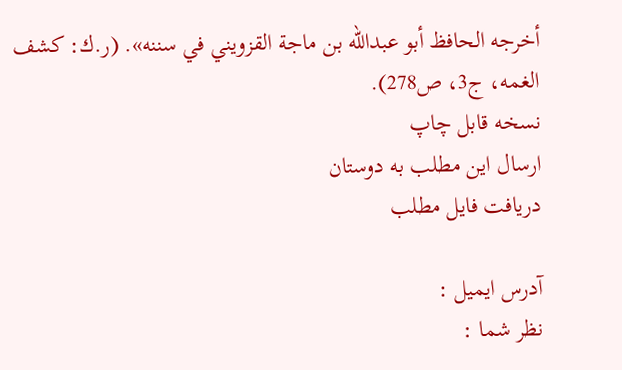أخرجه الحافظ أبو عبدالله بن ماجة القزويني في سننه». (ر.ك: كشف الغمه، ج3، ص278).
نسخه قابل چاپ
ارسال اين مطلب به دوستان
دريافت فايل مطلب

آدرس ايميل :
نظر شما :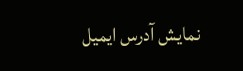نمايش آدرس ايميل